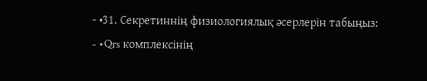- •31. Секретиннің физиологиялық әсерлерін табыңыз:
- •Qrs комплексінің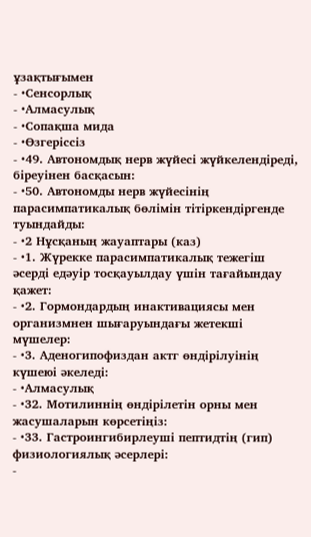ұзақтығымен
- •Сенсорлық
- •Алмасулық
- •Сопақша мида
- •Өзгеріссіз
- •49. Автономдық нерв жүйесі жүйкелендіреді, біреуінен басқасын:
- •50. Автономды нерв жүйесінің парасимпатикалық бөлімін тітіркендіргенде туындайды:
- •2 Нұсқаның жауаптары (каз)
- •1. Жүрекке парасимпатикалық тежегіш әсерді едәуір тосқауылдау үшін тағайындау қажет:
- •2. Гормондардың инактивациясы мен организмнен шығаруындағы жетекші мүшелер:
- •3. Аденогипофиздан актг өндірілуінің күшеюі әкеледі:
- •Алмасулық
- •32. Мотилиннің өндірілетін орны мен жасушаларын көрсетіңіз:
- •33. Гастроингибирлеуші пептидтің (гип) физиологиялық әсерлері:
-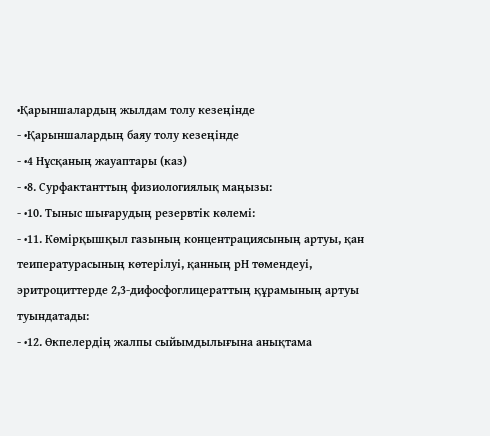•Қарыншалардың жылдам толу кезеңінде
- •Қарыншалардың баяу толу кезеңінде
- •4 Нұсқаның жауаптары (каз)
- •8. Сурфактанттың физиологиялық маңызы:
- •10. Тыныс шығарудың резервтік көлемі:
- •11. Көмірқышқыл газының концентрациясының артуы, қан теипературасының көтерілуі, қанның рН төмендеуі, эритроциттерде 2,3-дифосфоглицераттың құрамының артуы туындатады:
- •12. Өкпелердің жалпы сыйымдылығына анықтама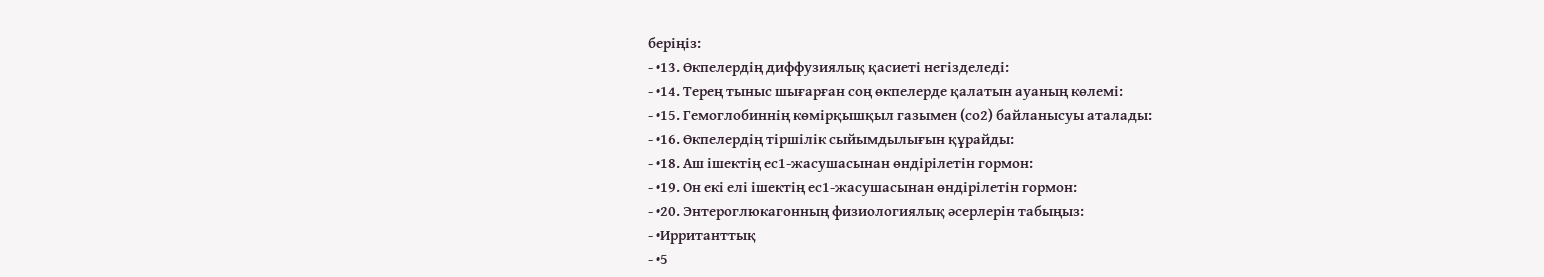беріңіз:
- •13. Өкпелердің диффузиялық қасиеті негізделеді:
- •14. Терең тыныс шығарған соң өкпелерде қалатын ауаның көлемі:
- •15. Гемоглобиннің көмірқышқыл газымен (со2) байланысуы аталады:
- •16. Өкпелердің тіршілік сыйымдылығын құрайды:
- •18. Аш ішектің ес1-жасушасынан өндірілетін гормон:
- •19. Он екі елі ішектің ес1-жасушасынан өндірілетін гормон:
- •20. Энтероглюкагонның физиологиялық әсерлерін табыңыз:
- •Ирританттық
- •5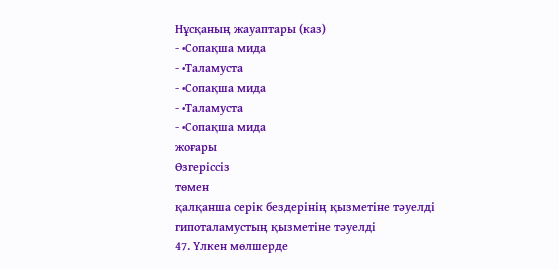Нұсқаның жауаптары (каз)
- •Сопақша мида
- •Таламуста
- •Сопақша мида
- •Таламуста
- •Сопақша мида
жоғары
Өзгеріссіз
төмен
қалқанша серік бездерінің қызметіне тәуелді
гипоталамустың қызметіне тәуелді
47. Үлкен мөлшерде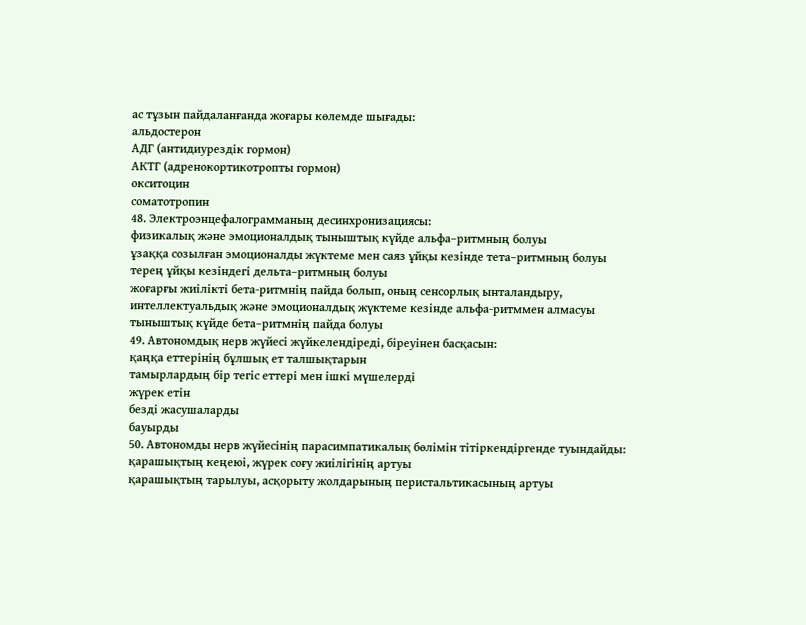ас тұзын пайдаланғанда жоғары көлемде шығады:
альдостерон
АДГ (антидиурездік гормон)
АКТГ (адренокортикотропты гормон)
окситоцин
соматотропин
48. Электроэнцефалограмманың десинхронизациясы:
физикалық және эмоционалдық тыныштық күйде альфа–ритмның болуы
ұзаққа созылған эмоционалды жүктеме мен саяз ұйқы кезінде тета–ритмның болуы
терең ұйқы кезіндегі дельта–ритмның болуы
жоғарғы жиілікті бета-ритмнің пайда болып, оның сенсорлық ынталандыру, интеллектуальдық және эмоционалдық жүктеме кезінде альфа-ритммен алмасуы
тыныштық күйде бета–ритмнің пайда болуы
49. Автономдық нерв жүйесі жүйкелендіреді, біреуінен басқасын:
қаңқа еттерінің бұлшық ет талшықтарын
тамырлардың бір тегіс еттері мен ішкі мүшелерді
жүрек етін
безді жасушаларды
бауырды
50. Автономды нерв жүйесінің парасимпатикалық бөлімін тітіркендіргенде туындайды:
қарашықтың кеңеюі, жүрек соғу жиілігінің артуы
қарашықтың тарылуы, асқорыту жолдарының перистальтикасының артуы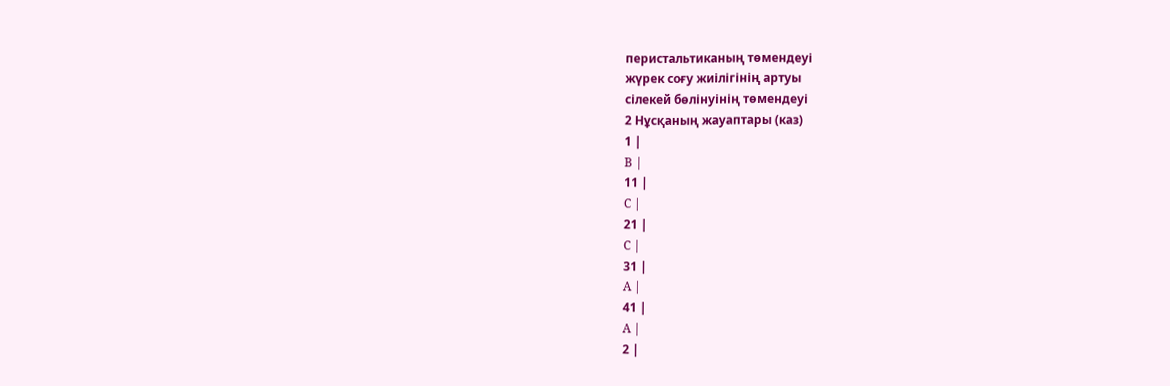перистальтиканың төмендеуі
жүрек соғу жиілігінің артуы
сілекей бөлінуінің төмендеуі
2 Нұсқаның жауаптары (каз)
1 |
B |
11 |
C |
21 |
C |
31 |
A |
41 |
A |
2 |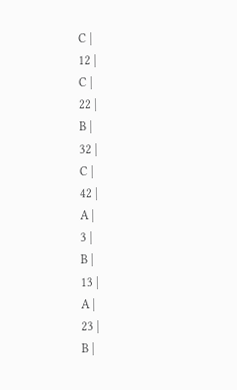C |
12 |
C |
22 |
B |
32 |
C |
42 |
A |
3 |
B |
13 |
A |
23 |
B |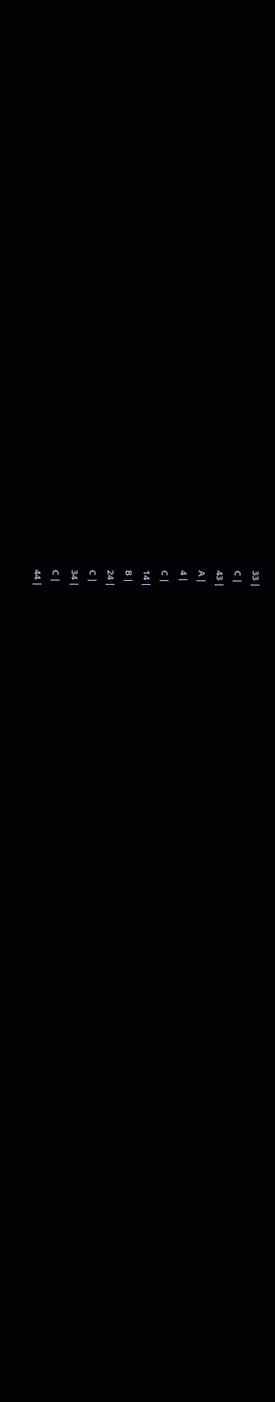33 |
C |
43 |
A |
4 |
C |
14 |
B |
24 |
C |
34 |
C |
44 |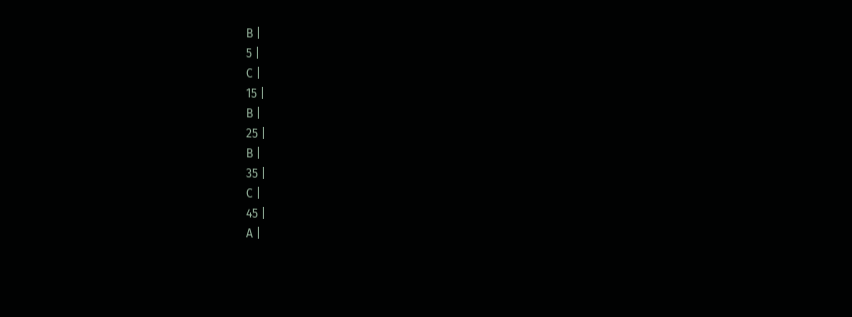B |
5 |
C |
15 |
B |
25 |
B |
35 |
C |
45 |
A |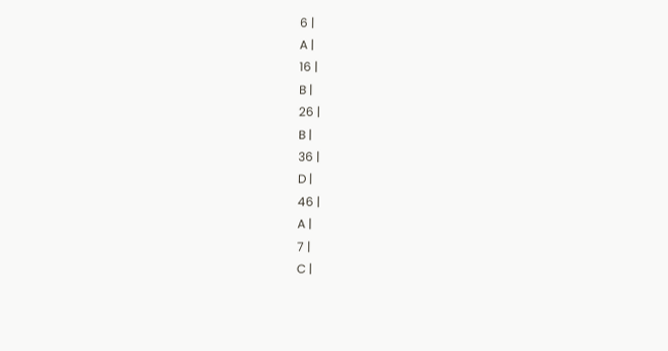6 |
A |
16 |
B |
26 |
B |
36 |
D |
46 |
A |
7 |
C |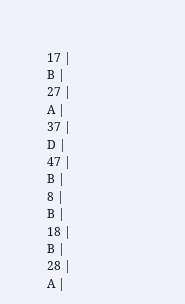17 |
B |
27 |
A |
37 |
D |
47 |
B |
8 |
B |
18 |
B |
28 |
A |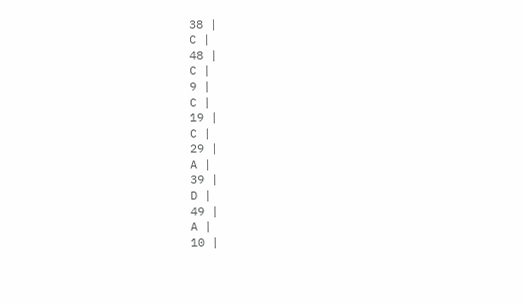38 |
C |
48 |
C |
9 |
C |
19 |
C |
29 |
A |
39 |
D |
49 |
A |
10 |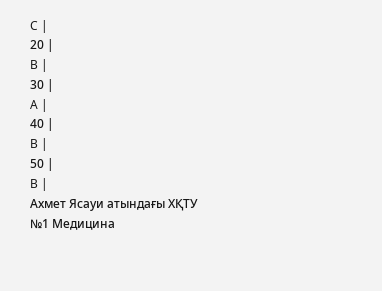C |
20 |
B |
30 |
A |
40 |
B |
50 |
B |
Ахмет Ясауи атындағы ХҚТУ
№1 Медицина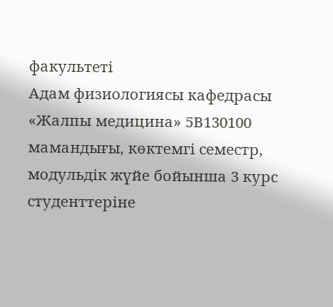факультеті
Адам физиологиясы кафедрасы
«Жалпы медицина» 5В130100 мамандығы, көктемгі семестр,
модульдік жүйе бойынша 3 курс студенттеріне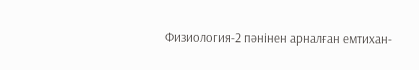Физиология-2 пәнінен арналған емтихан-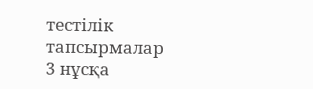тестілік тапсырмалар
3 нұсқа